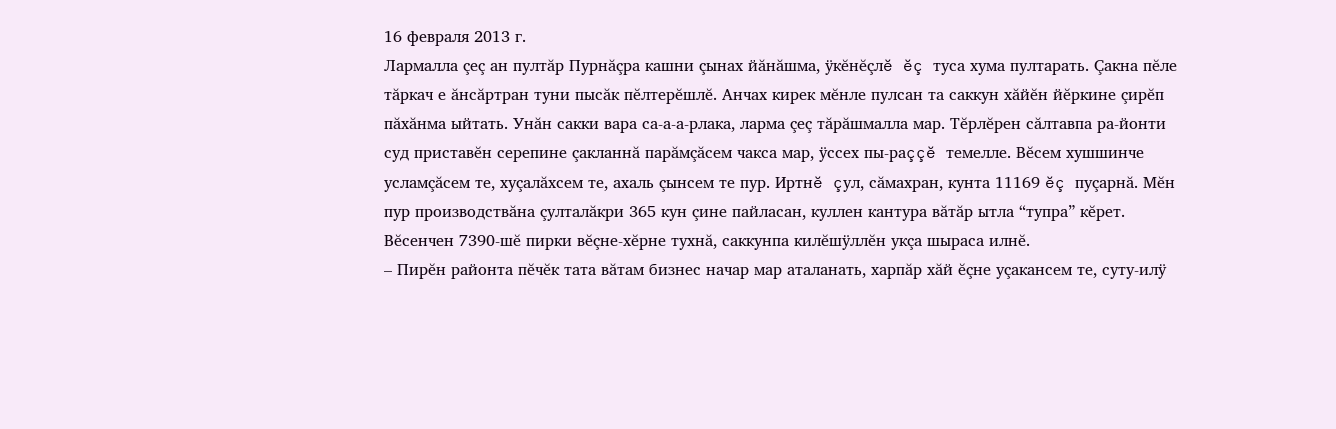16 февраля 2013 г.
Лармалла çеç ан пултăр Пурнăçра кашни çынах йăнăшма, ÿкĕнĕçлĕ ĕç туса хума пултарать. Çакна пĕле тăркач е ăнсăртран туни пысăк пĕлтерĕшлĕ. Анчах кирек мĕнле пулсан та саккун хăйĕн йĕркине çирĕп пăхăнма ыйтать. Унăн сакки вара са-а-а-рлака, ларма çеç тăрăшмалла мар. Тĕрлĕрен сăлтавпа ра-йонти суд приставĕн серепине çакланнă парăмçăсем чакса мар, ÿссех пы-раççĕ темелле. Вĕсем хушшинче усламçăсем те, хуçалăхсем те, ахаль çынсем те пур. Иртнĕ çул, сăмахран, кунта 11169 ĕç пуçарнă. Мĕн пур производствăна çулталăкри 365 кун çине пайласан, куллен кантура вăтăр ытла “тупра” кĕрет. Вĕсенчен 7390-шĕ пирки вĕçне-хĕрне тухнă, саккунпа килĕшÿллĕн укçа шыраса илнĕ.
– Пирĕн районта пĕчĕк тата вăтам бизнес начар мар аталанать, харпăр хăй ĕçне уçакансем те, суту-илÿ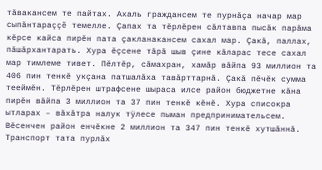тăвакансем те пайтах. Ахаль граждансем те пурнăçа начар мар сыпăнтараççĕ темелле. Çапах та тĕрлĕрен сăлтавпа пысăк парăма кĕрсе кайса пирĕн пата çакланакансем сахал мар. Çакă, паллах, пăшăрхантарать. Хура ĕçсене тăрă шыв çине кăларас тесе сахал мар тимлеме тивет. Пĕлтĕр, сăмахран, хамăр вăйпа 93 миллион та 406 пин тенкĕ укçана патшалăха тавăрттарнă. Çакă пĕчĕк сумма тееймĕн. Тĕрлĕрен штрафсене шыраса илсе район бюджетне кăна пирĕн вăйпа 3 миллион та 37 пин тенкĕ кĕнĕ. Хура списокра ытларах – вăхăтра налук тÿлесе пыман предпринимательсем. Вĕсенчен район енчĕкне 2 миллион та 347 пин тенкĕ хутшăннă. Транспорт тата пурлăх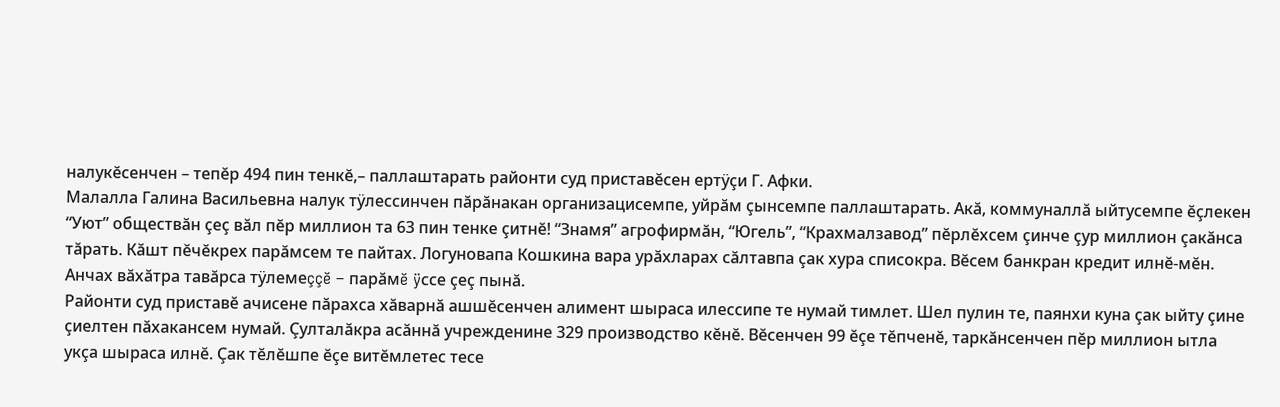налукĕсенчен – тепĕр 494 пин тенкĕ,– паллаштарать районти суд приставĕсен ертÿçи Г. Афки.
Малалла Галина Васильевна налук тÿлессинчен пăрăнакан организацисемпе, уйрăм çынсемпе паллаштарать. Акă, коммуналлă ыйтусемпе ĕçлекен “Уют” обществăн çеç вăл пĕр миллион та 63 пин тенке çитнĕ! “Знамя” агрофирмăн, “Югель”, “Крахмалзавод” пĕрлĕхсем çинче çур миллион çакăнса тăрать. Кăшт пĕчĕкрех парăмсем те пайтах. Логуновапа Кошкина вара урăхларах сăлтавпа çак хура списокра. Вĕсем банкран кредит илнĕ-мĕн. Анчах вăхăтра тавăрса тÿлемеççĕ – парăмĕ ÿссе çеç пынă.
Районти суд приставĕ ачисене пăрахса хăварнă ашшĕсенчен алимент шыраса илессипе те нумай тимлет. Шел пулин те, паянхи куна çак ыйту çине çиелтен пăхакансем нумай. Çулталăкра асăннă учрежденине 329 производство кĕнĕ. Вĕсенчен 99 ĕçе тĕпченĕ, таркăнсенчен пĕр миллион ытла укçа шыраса илнĕ. Çак тĕлĕшпе ĕçе витĕмлетес тесе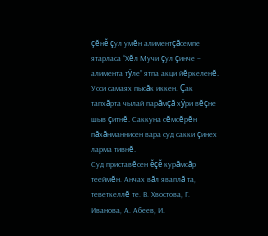çĕнĕ çул умĕн алиментçăсемпе ятарласа “Хĕл Мучи çул çинче – алимента тÿле” ятпа акци йĕркеленĕ. Усси самаях пысăк иккен. Çак тапхăрта чылай парăмçă хÿри вĕçне шыв çитнĕ. Саккуна сĕмсĕрĕн пăхăнманнисен вара суд сакки çинех ларма тивнĕ.
Суд приставĕсен ĕçĕ курăмсăр тееймĕн. Анчах вăл яваплă та, теветкеллĕ те. В. Хвостова, Г. Иванова, А. Абеев, И.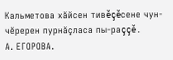Кальметова хăйсен тивĕçĕсене чун-чĕререн пурнăçласа пы-раççĕ.
А. ЕГОРОВА.